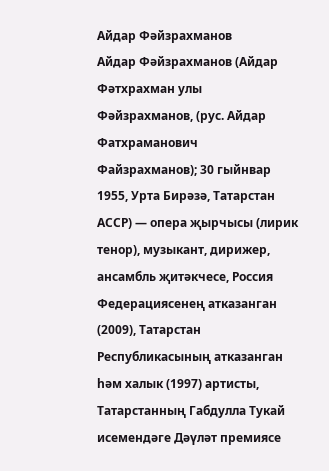Айдар Фәйзрахманов
Айдар Фәйзрахманов (Айдар Фәтхрахман улы Фәйзрахманов, (рус. Айдар Фатхраманович Файзрахманов); 30 гыйнвар 1955, Урта Бирәзә, Татарстан АССР) — опера җырчысы (лирик тенор), музыкант, дирижер, ансамбль җитәкчесе, Россия Федерациясенең атказанган (2009), Татарстан Республикасының атказанган һәм халык (1997) артисты, Татарстанның Габдулла Тукай исемендәге Дәүләт премиясе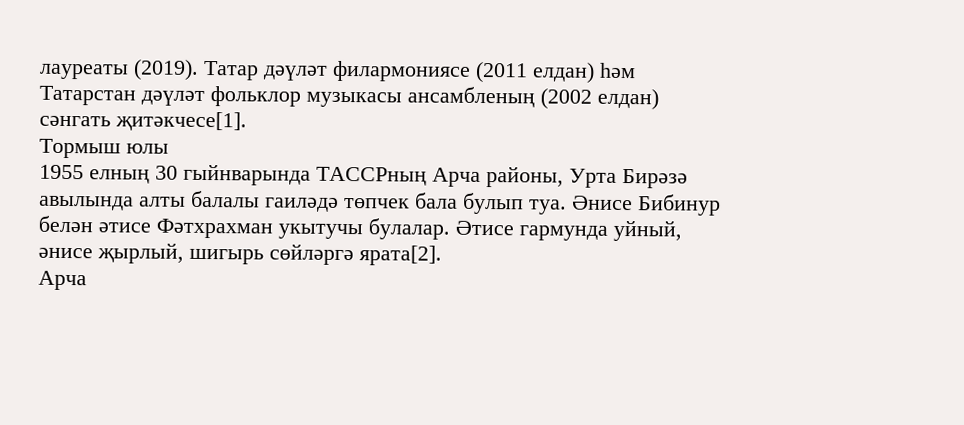лауреаты (2019). Татар дәүләт филармониясе (2011 елдан) һәм Татарстан дәүләт фольклор музыкасы ансамбленың (2002 елдан) сәнгать җитәкчесе[1].
Тормыш юлы
1955 елның 30 гыйнварында ТАССРның Арча районы, Урта Бирәзә авылында алты балалы гаиләдә төпчек бала булып туа. Әнисе Бибинур белән әтисе Фәтхрахман укытучы булалар. Әтисе гармунда уйный, әнисе җырлый, шигырь сөйләргә ярата[2].
Арча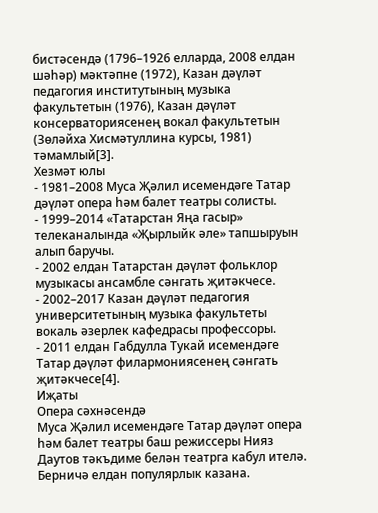бистәсендә (1796–1926 елларда, 2008 елдан шәһәр) мәктәпне (1972), Казан дәүләт педагогия институтының музыка факультетын (1976), Казан дәүләт консерваториясенең вокал факультетын (Зөләйха Хисмәтуллина курсы, 1981) тәмамлый[3].
Хезмәт юлы
- 1981–2008 Муса Җәлил исемендәге Татар дәүләт опера һәм балет театры солисты.
- 1999–2014 «Татарстан Яңа гасыр» телеканалында «Җырлыйк әле» тапшыруын алып баручы.
- 2002 елдан Татарстан дәүләт фольклор музыкасы ансамбле сәнгать җитәкчесе.
- 2002–2017 Казан дәүләт педагогия университетының музыка факультеты вокаль әзерлек кафедрасы профессоры.
- 2011 елдан Габдулла Тукай исемендәге Татар дәүләт филармониясенең сәнгать җитәкчесе[4].
Иҗаты
Опера сәхнәсендә
Муса Җәлил исемендәге Татар дәүләт опера һәм балет театры баш режиссеры Нияз Даутов тәкъдиме белән театрга кабул ителә. Берничә елдан популярлык казана.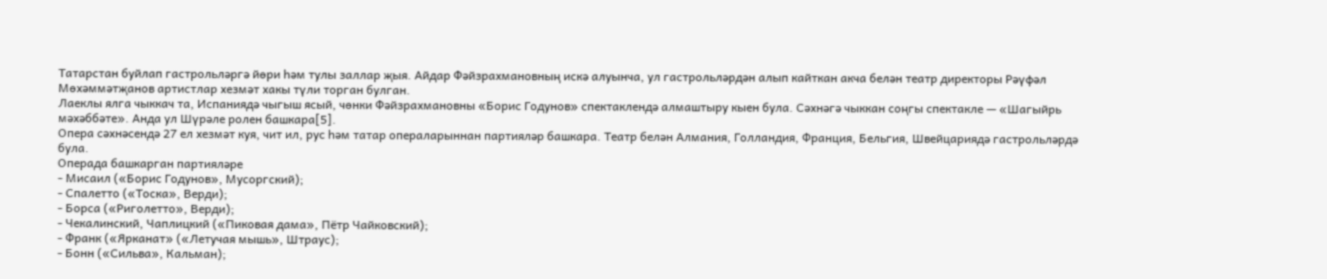Татарстан буйлап гастрольләргә йөри һәм тулы заллар җыя. Айдар Фәйзрахмановның искә алуынча, ул гастрольләрдән алып кайткан акча белән театр директоры Рәүфәл Мөхәммәтҗанов артистлар хезмәт хакы түли торган булган.
Лаеклы ялга чыккач та, Испаниядә чыгыш ясый, чөнки Фәйзрахмановны «Борис Годунов» спектаклендә алмаштыру кыен була. Сәхнәгә чыккан соңгы спектакле — «Шагыйрь мәхәббәте». Анда ул Шүрәле ролен башкара[5].
Опера сәхнәсендә 27 ел хезмәт куя, чит ил, рус һәм татар операларыннан партияләр башкара. Театр белән Алмания, Голландия, Франция, Бельгия, Швейцариядә гастрольләрдә була.
Операда башкарган партияләре
- Мисаил («Борис Годунов», Мусоргский);
- Спалетто («Тоска», Верди);
- Борса («Риголетто», Верди);
- Чекалинский, Чаплицкий («Пиковая дама», Пётр Чайковский);
- Франк («Ярканат» («Летучая мышь», Штраус);
- Бонн («Сильва», Кальман);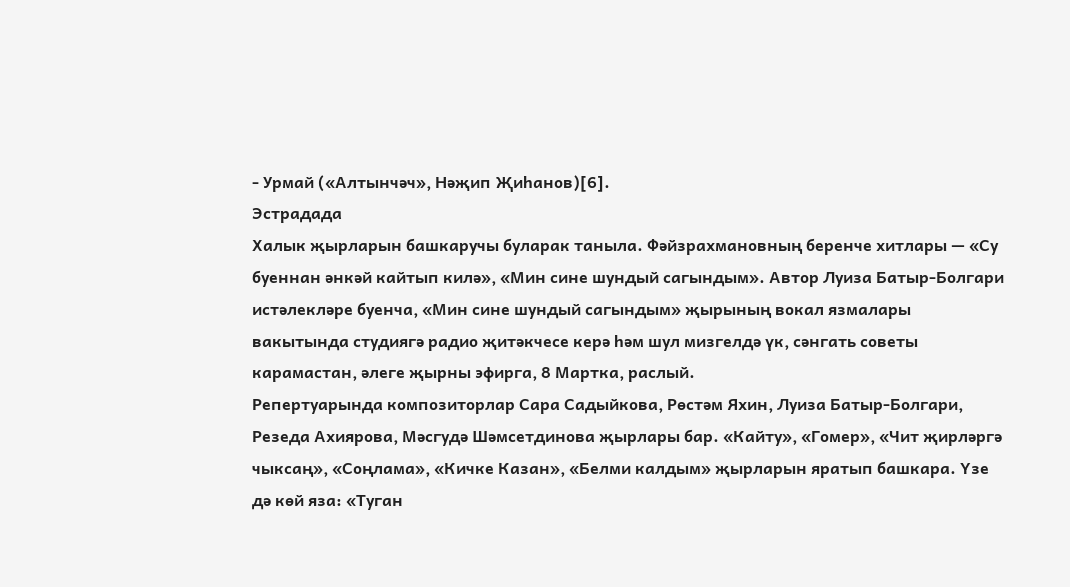- Урмай («Алтынчәч», Нәҗип Җиһанов)[6].
Эстрадада
Халык җырларын башкаручы буларак таныла. Фәйзрахмановның беренче хитлары — «Су буеннан әнкәй кайтып килә», «Мин сине шундый сагындым». Автор Луиза Батыр-Болгари истәлекләре буенча, «Мин сине шундый сагындым» җырының вокал язмалары вакытында студиягә радио җитәкчесе керә һәм шул мизгелдә үк, сәнгать советы карамастан, әлеге җырны эфирга, 8 Мартка, раслый.
Репертуарында композиторлар Сара Садыйкова, Рөстәм Яхин, Луиза Батыр-Болгари, Резеда Ахиярова, Мәсгудә Шәмсетдинова җырлары бар. «Кайту», «Гомер», «Чит җирләргә чыксаң», «Соңлама», «Кичке Казан», «Белми калдым» җырларын яратып башкара. Үзе дә көй яза: «Туган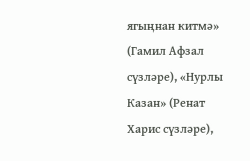ягыңнан китмә» (Гамил Афзал сүзләре), «Нурлы Казан» (Ренат Харис сүзләре),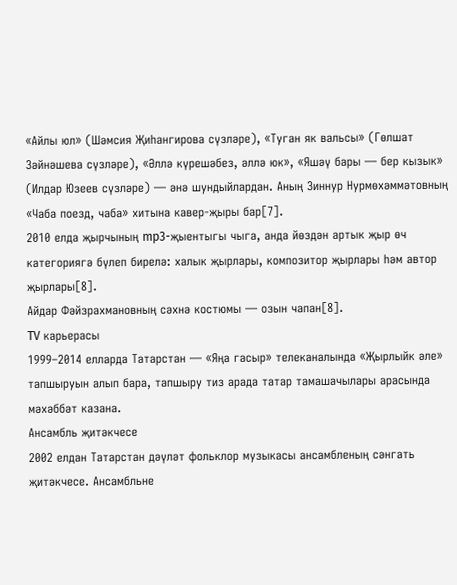«Айлы юл» (Шәмсия Җиһангирова сүзләре), «Туган як вальсы» (Гөлшат Зәйнәшева сүзләре), «Әллә күрешәбез, әллә юк», «Яшәү бары — бер кызык» (Илдар Юзеев сүзләре) — әнә шундыйлардан. Аның Зиннур Нурмөхәммәтовның «Чаба поезд, чаба» хитына кавер-җыры бар[7].
2010 елда җырчының mp3-җыентыгы чыга, анда йөздән артык җыр өч категориягә бүлеп бирелә: халык җырлары, композитор җырлары һәм автор җырлары[8].
Айдар Фәйзрахмановның сәхнә костюмы — озын чапан[8].
TV карьерасы
1999–2014 елларда Татарстан — «Яңа гасыр» телеканалында «Җырлыйк әле» тапшыруын алып бара, тапшыру тиз арада татар тамашачылары арасында мәхәббәт казана.
Ансамбль җитәкчесе
2002 елдан Татарстан дәүләт фольклор музыкасы ансамбленың сәнгать җитәкчесе. Ансамбльне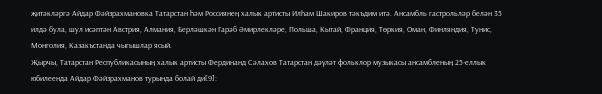җитәкләргә Айдар Фәйзрахмановка Татарстан һәм Россиянең халык артисты Илһам Шакиров тәкъдим итә. Ансамбль гастрольләр белән 35 илдә була, шул исәптән Австрия, Алмания, Берләшкән Гарәб Әмирлекләре, Польша, Кытай, Франция, Төркия, Оман, Финляндия, Тунис, Монголия, Казакъстанда чыгышлар ясый.
Җырчы, Татарстан Республикасының халык артисты Фердинанд Сәлахов Татарстан дәүләт фольклор музыкасы ансамбленың 25-еллык юбилеенда Айдар Фәйзрахманов турында болай ди[9]: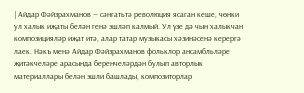| Айдар Фәйзрахманов — сәнгатьтә революция ясаган кеше, чөнки ул халык иҗаты белән генә эшләп калмый. Ул үзе дә чын халыкчан композицияләр иҗат итә, алар татар музыкасы хәзинәсенә керергә лаек. Нәкъ менә Айдар Фәйзрахманов фольклор ансамбльләре җитәкчеләре арасында беренчеләрдән булып авторлык материаллары белән эшли башлады, композиторлар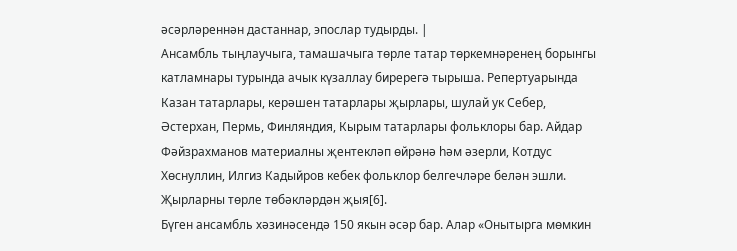әсәрләреннән дастаннар, эпослар тудырды. |
Ансамбль тыңлаучыга, тамашачыга төрле татар төркемнәренең борынгы катламнары турында ачык күзаллау биререгә тырыша. Репертуарында Казан татарлары, керәшен татарлары җырлары, шулай ук Себер, Әстерхан, Пермь, Финляндия, Кырым татарлары фольклоры бар. Айдар Фәйзрахманов материалны җентекләп өйрәнә һәм әзерли, Котдус Хөснуллин, Илгиз Кадыйров кебек фольклор белгечләре белән эшли. Җырларны төрле төбәкләрдән җыя[6].
Бүген ансамбль хәзинәсендә 150 якын әсәр бар. Алар «Онытырга мөмкин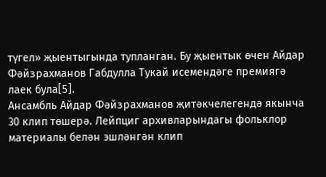түгел» җыентыгында тупланган. Бу җыентык өчен Айдар Фәйзрахманов Габдулла Тукай исемендәге премиягә лаек була[5].
Ансамбль Айдар Фәйзрахманов җитәкчелегендә якынча 30 клип төшерә. Лейпциг архивларындагы фольклор материалы белән эшләнгән клип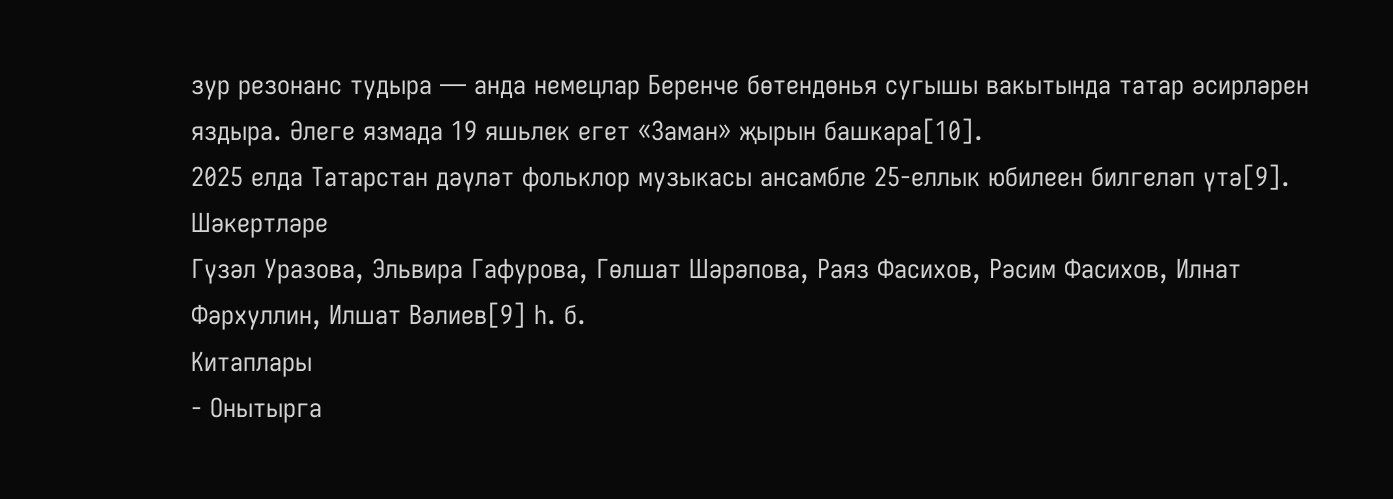зур резонанс тудыра — анда немецлар Беренче бөтендөнья сугышы вакытында татар әсирләрен яздыра. Әлеге язмада 19 яшьлек егет «Заман» җырын башкара[10].
2025 елда Татарстан дәүләт фольклор музыкасы ансамбле 25-еллык юбилеен билгеләп үтә[9].
Шәкертләре
Гүзәл Уразова, Эльвира Гафурова, Гөлшат Шәрәпова, Раяз Фасихов, Рәсим Фасихов, Илнат Фәрхуллин, Илшат Вәлиев[9] һ. б.
Китаплары
- Онытырга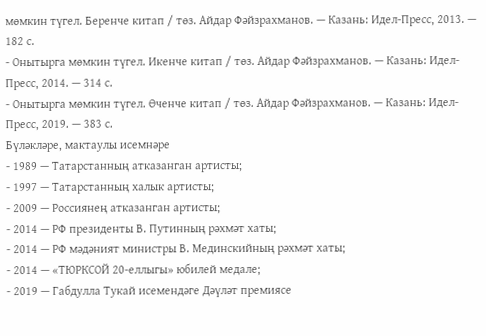мөмкин түгел. Беренче китап / төз. Айдар Фәйзрахманов. — Казань: Идел-Пресс, 2013. — 182 с.
- Онытырга мөмкин түгел. Икенче китап / төз. Айдар Фәйзрахманов. — Казань: Идел-Пресс, 2014. — 314 с.
- Онытырга мөмкин түгел. Өченче китап / төз. Айдар Фәйзрахманов. — Казань: Идел-Пресс, 2019. — 383 с.
Бүләкләре, мактаулы исемнәре
- 1989 — Татарстанның атказанган артисты;
- 1997 — Татарстанның халык артисты;
- 2009 — Россиянең атказанган артисты;
- 2014 — РФ президенты В. Путинның рәхмәт хаты;
- 2014 — РФ мәдәният министры В. Мединскийның рәхмәт хаты;
- 2014 — «ТЮРКСОЙ 20-еллыгы» юбилей медале;
- 2019 — Габдулла Тукай исемендәге Дәүләт премиясе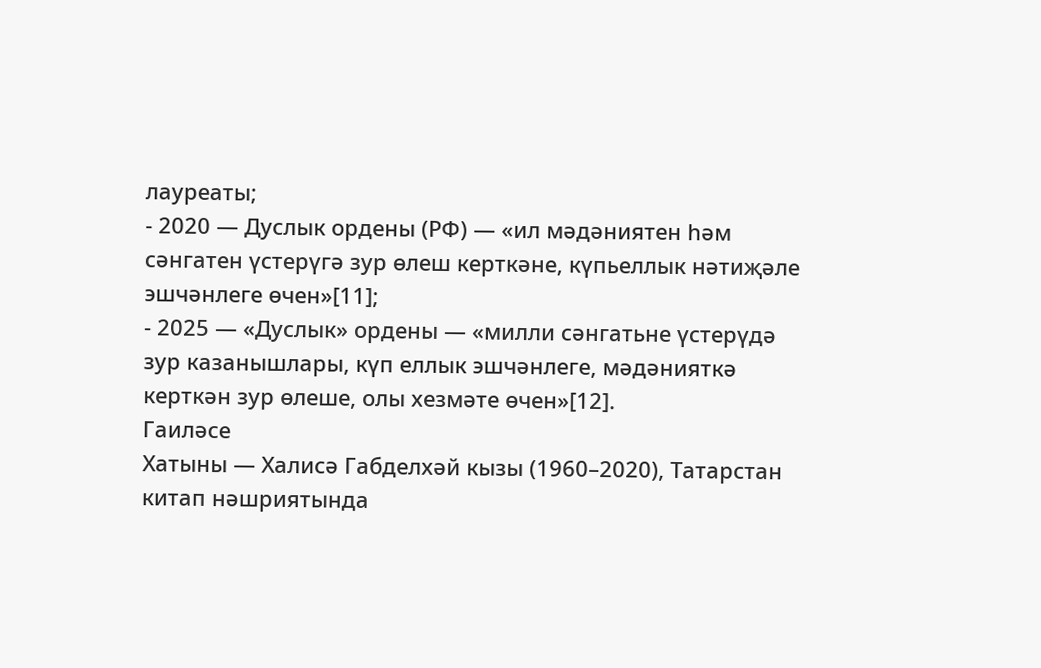лауреаты;
- 2020 — Дуслык ордены (РФ) — «ил мәдәниятен һәм сәнгатен үстерүгә зур өлеш керткәне, күпьеллык нәтиҗәле эшчәнлеге өчен»[11];
- 2025 — «Дуслык» ордены — «милли сәнгатьне үстерүдә зур казанышлары, күп еллык эшчәнлеге, мәдәнияткә керткән зур өлеше, олы хезмәте өчен»[12].
Гаиләсе
Хатыны — Халисә Габделхәй кызы (1960–2020), Татарстан китап нәшриятында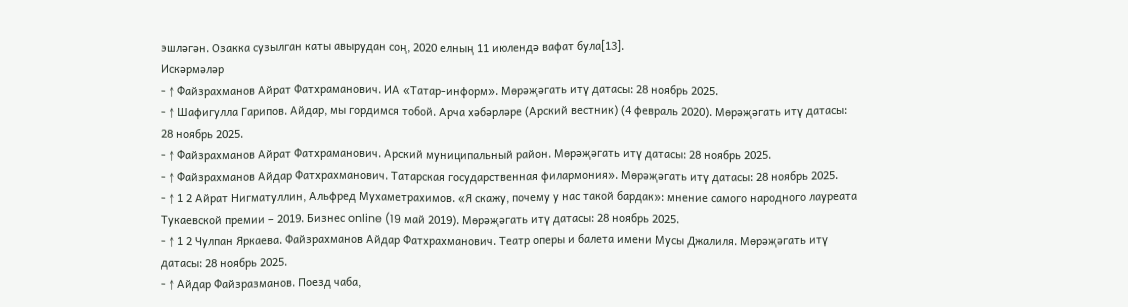эшләгән. Озакка сузылган каты авырудан соң, 2020 елның 11 июлендә вафат була[13].
Искәрмәләр
- ↑ Файзрахманов Айрат Фатхраманович. ИА «Татар-информ». Мөрәҗәгать итү датасы: 28 ноябрь 2025.
- ↑ Шафигулла Гарипов. Айдар, мы гордимся тобой. Арча хәбәрләре (Арский вестник) (4 февраль 2020). Мөрәҗәгать итү датасы: 28 ноябрь 2025.
- ↑ Файзрахманов Айрат Фатхраманович. Арский муниципальный район. Мөрәҗәгать итү датасы: 28 ноябрь 2025.
- ↑ Файзрахманов Айдар Фатхрахманович. Татарская государственная филармония». Мөрәҗәгать итү датасы: 28 ноябрь 2025.
- ↑ 1 2 Айрат Нигматуллин, Альфред Мухаметрахимов. «Я скажу, почему у нас такой бардак»: мнение самого народного лауреата Тукаевской премии – 2019. Бизнес online (19 май 2019). Мөрәҗәгать итү датасы: 28 ноябрь 2025.
- ↑ 1 2 Чулпан Яркаева. Файзрахманов Айдар Фатхрахманович. Театр оперы и балета имени Мусы Джалиля. Мөрәҗәгать итү датасы: 28 ноябрь 2025.
- ↑ Айдар Файзразманов. Поезд чаба,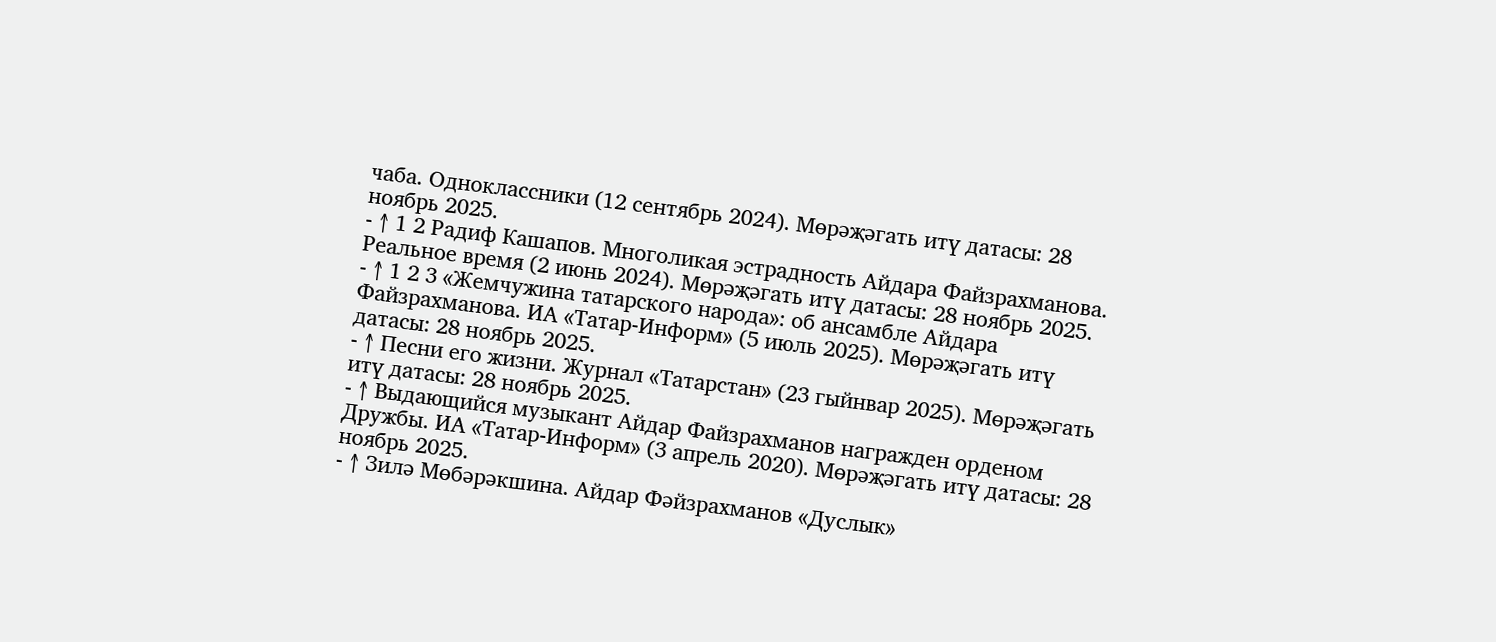чаба. Одноклассники (12 сентябрь 2024). Мөрәҗәгать итү датасы: 28 ноябрь 2025.
- ↑ 1 2 Радиф Кашапов. Многоликая эстрадность Айдара Файзрахманова. Реальное время (2 июнь 2024). Мөрәҗәгать итү датасы: 28 ноябрь 2025.
- ↑ 1 2 3 «Жемчужина татарского народа»: об ансамбле Айдара Файзрахманова. ИА «Татар-Информ» (5 июль 2025). Мөрәҗәгать итү датасы: 28 ноябрь 2025.
- ↑ Песни его жизни. Журнал «Татарстан» (23 гыйнвар 2025). Мөрәҗәгать итү датасы: 28 ноябрь 2025.
- ↑ Выдающийся музыкант Айдар Файзрахманов награжден орденом Дружбы. ИА «Татар-Информ» (3 апрель 2020). Мөрәҗәгать итү датасы: 28 ноябрь 2025.
- ↑ Зилә Мөбәрәкшина. Айдар Фәйзрахманов «Дуслык»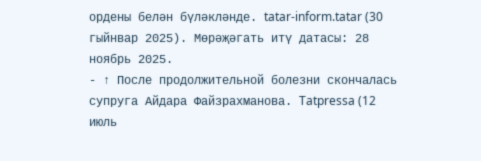ордены белән бүләкләнде. tatar-inform.tatar (30 гыйнвар 2025). Мөрәҗәгать итү датасы: 28 ноябрь 2025.
- ↑ После продолжительной болезни скончалась супруга Айдара Файзрахманова. Tatpressa (12 июль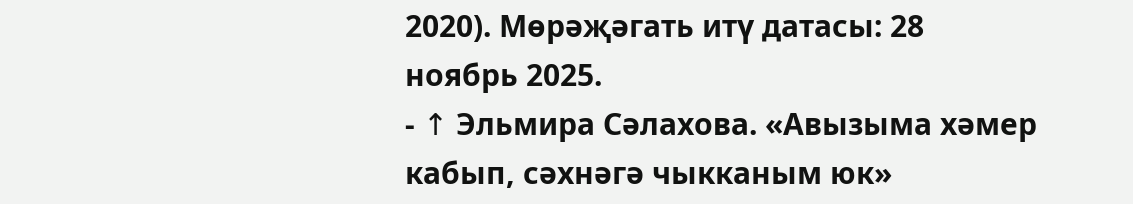2020). Мөрәҗәгать итү датасы: 28 ноябрь 2025.
- ↑ Эльмира Сәлахова. «Авызыма хәмер кабып, сәхнәгә чыкканым юк»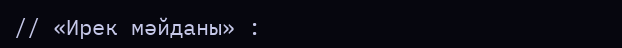// «Ирек мәйданы» :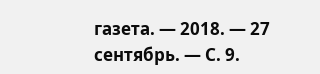газета. — 2018. — 27 сентябрь. — С. 9.